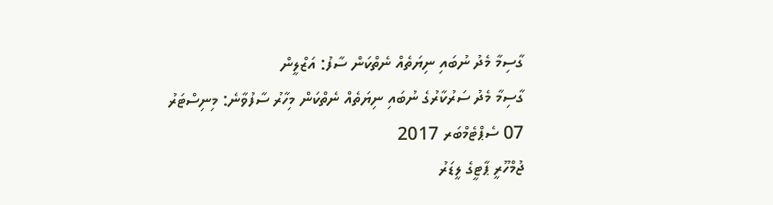ގާސިމާ މެދު ނުބައި ނިޔަތެއް ނެތްކަން ސާފު: އަޒްލީން
ގާސިމާ މެދު ސަރުކާރުގެ ނުބައި ނިޔަތެއް ނެތްކަން މިހާރު ސާފުވާނެ: މިނިސްޓަރު
07 ސެޕްޓެމްބަރ 2017
ޖުމްހޫރީ ޕާޓީގެ ލީޑަރު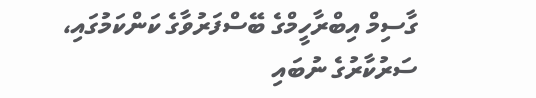ގާސިމް އިބްރާހީމްގެ ބޭސްފަރުވާގެ ކަންކަމުގައި، ސަރުކާރުގެ ނުބައި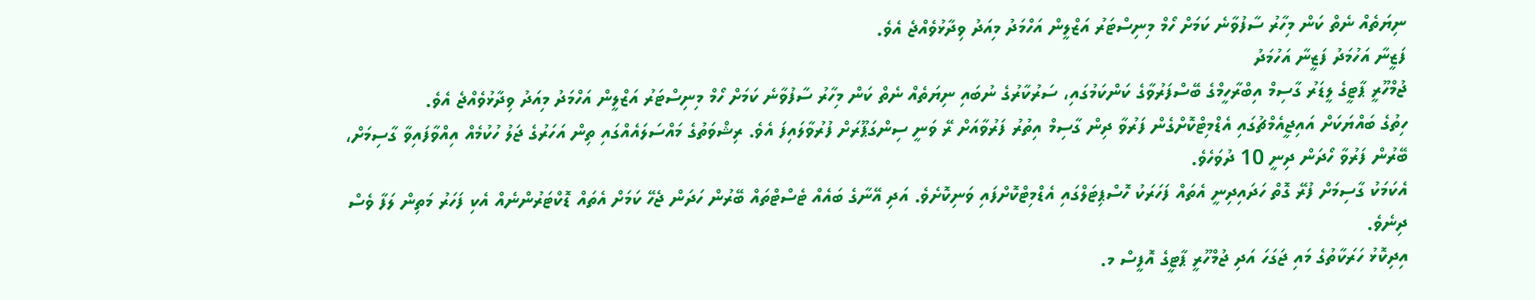ނިޔަތެއް ނެތް ކަން މިހާރު ސާފުވާނެ ކަމަށް ހޯމް މިނިސްޓަރު އަޒްލީން އަހްމަދު މިއަދު ވިދާޅުވެއްޖެ އެވެ.
ފަޒީނާ އަހުމަދު ފަޒީނާ އަހުމަދު
ޖުމްހޫރީ ޕާޓީގެ ލީޑަރު ގާސިމް އިބްރާހީމްގެ ބޭސްފަރުވާގެ ކަންކަމުގައި، ސަރުކާރުގެ ނުބައި ނިޔަތެއް ނެތް ކަން މިހާރު ސާފުވާނެ ކަމަށް ހޯމް މިނިސްޓަރު އަޒްލީން އަހްމަދު މިއަދު ވިދާޅުވެއްޖެ އެވެ.
ހިތުގެ ބައްޔަކަށް އައިޖީއެމްޗުގައި އެޑްމިޓްކޮށްގެން ފަރުވާ ދިން ގާސިމް އިތުރު ފަރުވާއަށް ރޭ ވަނީ ސިންގަޕޫރަށް ފުރުވާލައިފަ އެވެ. ރިޝްވަތުގެ މައްސަލައެއްގައި ތިން އަހަރުގެ ޖަލު ހުކުމެއް އިއްވާފައިވާ ގާސިމަށް، ބޭރުން ފަރުވާ ހޯދަން ދިނީ 10 ދުވަހެވެ.
އެކަމަކު ގާސިމަށް ފުރޭ ގޮތް ހަދައިދިނީ އެތައް ފަހަރަކު ހޮސްޕިޓަލްގައި އެޑްމިޓްކޮށްފައި ވަނިކޮށެވެ. އަދި އޭނާގެ ބައެއް ޓެސްޓްތައް ބޭރުން ހަދަން ޖެހޭ ކަމަށް އެތައް ޑޮކްޓަރުންނެއް އެކި ފަހަރު މަތިން ލަފާ ވެސް ދިނެވެ.
އިދިކޮޅު ހަރަކާތުގެ މައި ޖަގަހަ އަދި ޖުމްހޫރީ ޕާޓީގެ އޮފީސް މ.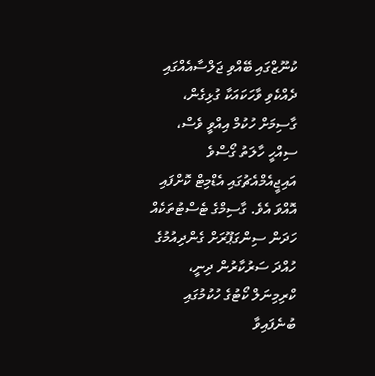ކުނޫޒްގައި ބޭއްވި ޖަލްސާއެއްގައި ދެއްކެވި ވާހަކައަކާ ގުޅިގެން، ގާސިމަށް ހުކުމް އިއްވީ ވެސް، ސިއްހީ ހާލަތު ގޯސްވެ އައިޖީއެމްއެޗުގައި އެޑްމިޓް ކޮށްފައި އޮއްވަ އެވެ. ގާސިމްގެ ޓެސްޓުތަކެއް ހަދަން ސިންގަޕޫރަށް ގެންދިއުމުގެ ހުއްދަ ސަރުކާރުން ދިނީ، ކްރިމިނަލް ކޯޓުގެ ހުކުމުގައި ބުނެފައިވާ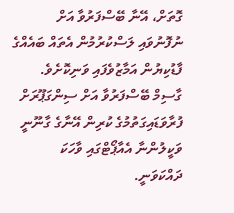ގޮތަށް، އޭނާ ބޭސްފަރުވާ އަށް ނުފޮނުވައި ލަސްކުރުމުން އެތައް ބައެއްގެ ފާޑުކިޔުން އަމާޒުވެފައި ވަނިކޮށެވެ.
ގާސިމް ބޭސްފަރުވާ އަށް ސިންގަޕޫރަށް ފުރާވަޑައިގަތުމުގެ ކުރިން އޭނާގެ ގާނޫނީ ވަކީލުންނާ އެއާޕޯޓްގައި ވާހަކަ ދައްކަވަނީ.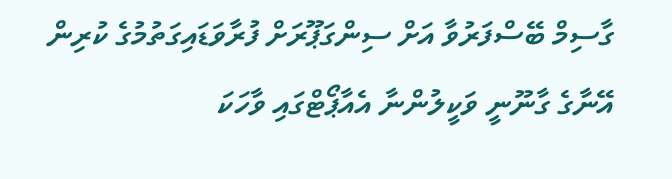ގާސިމް ބޭސްފަރުވާ އަށް ސިންގަޕޫރަށް ފުރާވަޑައިގަތުމުގެ ކުރިން އޭނާގެ ގާނޫނީ ވަކީލުންނާ އެއާޕޯޓްގައި ވާހަކަ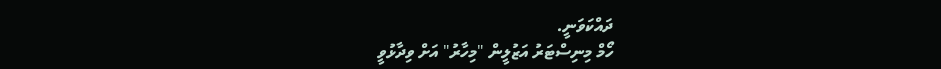ދައްކަވަނީ.
ހޯމް މިނިސްޓަރު އަޒުލީން "މިހާރު" އަށް ވިދާޅުވީ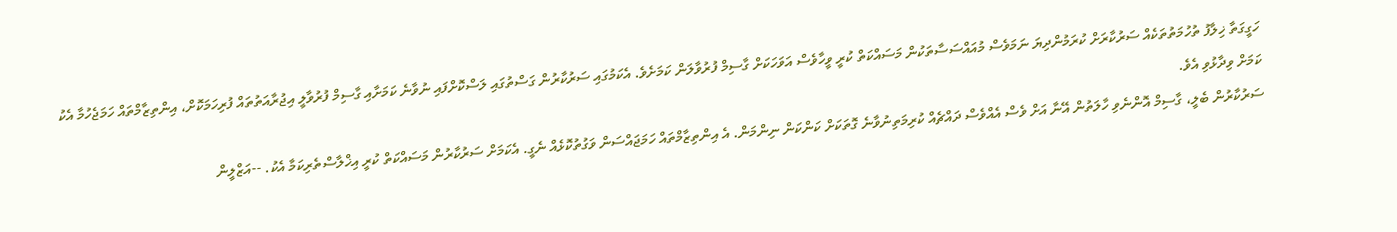ހަގީގަތާ ޚިލާފު ތުހުމަތުތަކެއް ސަރުކާރަށް ކުރަމުންދިޔަ ނަމަވެސް މުއައްސަސާތަކުން މަސައްކަތް ކުރީ ވީހާވެސް އަވަހަކަށް ގާސިމް ފުރުވާލަން ކަމަށެވެ. އެކަމުގައި ސަރުކާރުން ގަސްތުގައި ލަސްކޮށްފައި ނުވާނެ ކަމަށާއި ގާސިމް ފުރުވާލީ އިޖުރާއަތުތައް ފުރިހަމަކޮށް، އިންތިޒާމްތައް ހަމަޖެހުމާ އެކު ކަމަށް ވިދާޅުވި އެވެ.
ސަރުކާރުން ބެލީ، ގާސިމް އޮންނެވި ހާލަތުން އޭނާ އަށް ވެސް އެއްވެސް ދައްޗެއް ކުރިމަތިނުވާނެ ގޮތަކަށް ކަންކަން ނިންމަން. އެ އިންތިޒާމްތައް ހަމަޖައްސަން ވަގުތުކޮޅެއް ނެގީ. އެކަމަށް ސަރުކާރުން މަސައްކަތް ކުރީ އިޚްލާސްތެރިކަމާ އެކު. --އަޒްލީން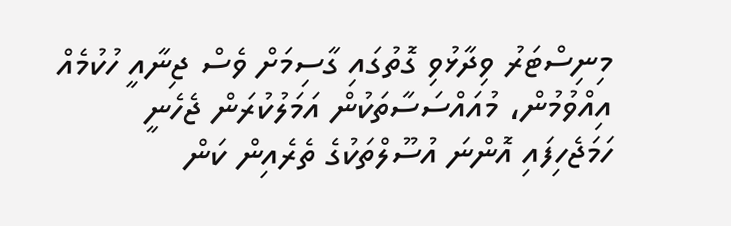މިނިސްޓަރު ވިދާޅުވި ގޮތުގައި ގާސިމަށް ވެސް ޖިނާއީ ހުކުމެއް އިއްވުމުން، މުއައްސަސާތަކުން އަމަލުކުރަން ޖެހެނީ ހަމަޖެހިފައި އޮންނަ އުސޫލްތަކުގެ ތެރެއިން ކަން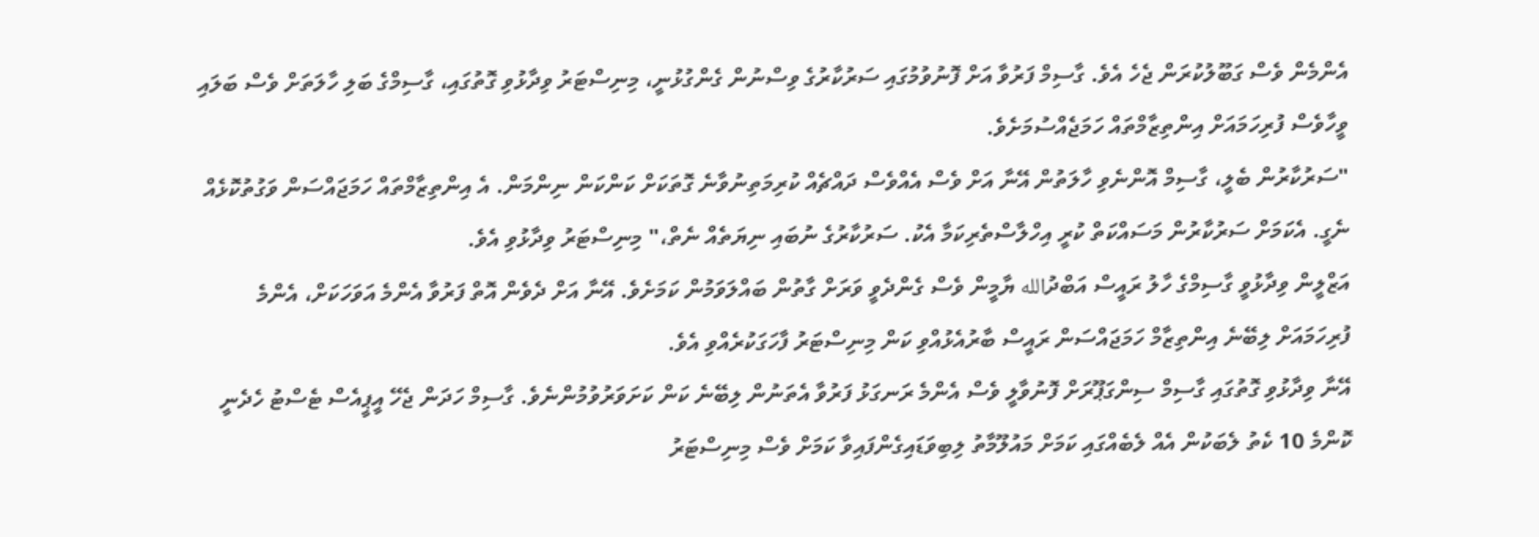އެންމެން ވެސް ގަބޫލުކުރަން ޖެހެ އެވެ. ގާސިމް ފަރުވާ އަށް ފޮނުވުމުގައި ސަރުކާރުގެ ވިސްނުން ގެންގުޅުނީ، މިނިސްޓަރު ވިދާޅުވި ގޮތުގައި، ގާސިމްގެ ބަލި ހާލަތަށް ވެސް ބަލައި ވީހާވެސް ފުރިހަމައަށް އިންތިޒާމްތައް ހަމަޖެއްސުމަށެވެ.
"ސަރުކާރުން ބެލީ، ގާސިމް އޮންނެވި ހާލަތުން އޭނާ އަށް ވެސް އެއްވެސް ދައްޗެއް ކުރިމަތިނުވާނެ ގޮތަކަށް ކަންކަން ނިންމަން. އެ އިންތިޒާމްތައް ހަމަޖައްސަން ވަގުތުކޮޅެއް ނެގީ. އެކަމަށް ސަރުކާރުން މަސައްކަތް ކުރީ އިހްލާސްތެރިކަމާ އެކު. ސަރުކާރުގެ ނުބައި ނިޔަތެއް ނެތް،" މިނިސްޓަރު ވިދާޅުވި އެވެ.
އަޒްލީން ވިދާޅުވީ ގާސިމްގެ ހާލު ރައީސް އަބްދުالله ޔާމީން ވެސް ގެންދެވީ ވަރަށް ގާތުން ބައްލަވަމުން ކަމަށެވެ. އޭނާ އަށް ދެވެން އޮތް ފަރުވާ އެންމެ އަވަހަކަށް، އެންމެ ފުރިހަމައަށް ލިބޭނެ އިންތިޒާމް ހަމަޖައްސަން ރައީސް ބާރުއެޅުއްވި ކަން މިނިސްޓަރު ފާހަގަކުރެއްވި އެވެ.
އޭނާ ވިދާޅުވި ގޮތުގައި ގާސިމް ސިންގަޕޫރަށް ފޮނުވާލީ ވެސް އެންމެ ރަނގަޅު ފަރުވާ އެތަނުން ލިބޭނެ ކަން ކަށަވަރުވުމުންނެވެ. ގާސިމް ހަދަން ޖެހޭ އީޕީއެސް ޓެސްޓު ހެދެނީ ކޮންމެ 10 ކެތު ލެބަކުން އެއް ލެބެއްގައި ކަމަށް މައުލޫމާތު ލިބިވަޑައިގެންފައިވާ ކަމަށް ވެސް މިނިސްޓަރު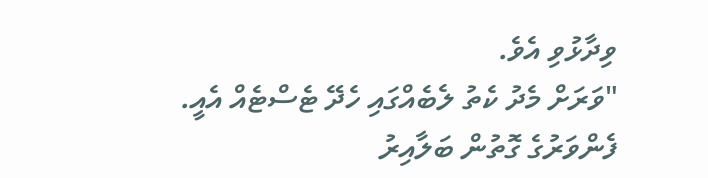ވިދާޅުވި އެވެ.
"ވަރަށް މެދު ކެތު ލެބެއްގައި ހެދޭ ޓެސްޓެއް އެއީ. ފެންވަރުގެ ގޮތުން ބަލާއިރު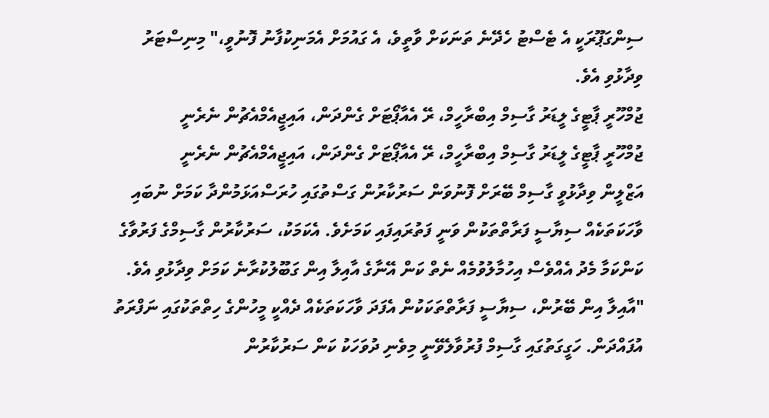ސިންގަޕޫރަކީ އެ ޓެސްޓު ހެދޭނެ ތަނަކަށް ވާތީވެ، އެ ގައުމަށް އެމަނިކުފާނު ފޮނުވީ،" މިނިސްޓަރު ވިދާޅުވި އެވެ.
ޖުމްހޫރީ ޕާޓީގެ ލީޑަރު ގާސިމް އިބްރާހީމް، ރޭ އެއާޕޯޓަށް ގެންދަން، އައިޖީއެމްއެޗުން ނެރެނީ
ޖުމްހޫރީ ޕާޓީގެ ލީޑަރު ގާސިމް އިބްރާހީމް، ރޭ އެއާޕޯޓަށް ގެންދަން، އައިޖީއެމްއެޗުން ނެރެނީ
އަޒްލީން ވިދާޅުވީ ގާސިމް ބޭރަށް ފޮނުވަން ސަރުކާރުން ގަސްތުގައި ހުރަސްއަޅަމުންދާ ކަމަށް ނުބައި ވާހަކަތަކެއް ސިޔާސީ ފަރާތްތަކުން ވަނީ ފަތުރައިފައި ކަމަށެވެ. އެކަމަކު، ސަރުކާރުން ގާސިމްގެ ފަރުވާގެ ކަންކަމާ މެދު އެއްވެސް އިހުމާލުވުމެއް ނެތް ކަން އޭނާގެ އާއިލާ އިން ގަބޫލުކުރާނެ ކަމަށް ވިދާޅުވި އެވެ.
"އާއިލާ އިން ބޭރުން، ސިޔާސީ ފަރާތްތަކަކުން އެފަދަ ވާހަކަތަކެއް ދެއްކީ މީހުންގެ ހިތްތަކުގައި ނަފްރަތު އުފައްދަން. ހަގީގަތުގައި ގާސިމް ފުރުވާލެވޭނީ މިވެނި ދުވަހަކު ކަން ސަރުކާރުން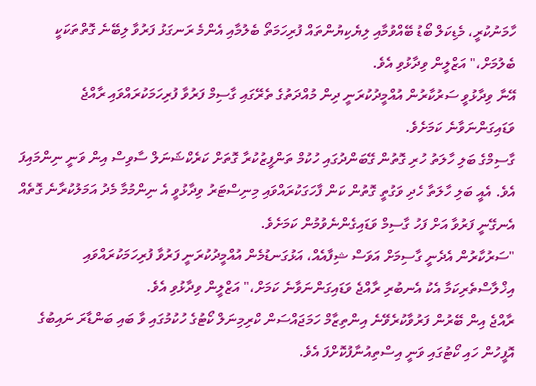ހާމަނުކުރީ، މެޑިކަލް ބޯޑު ބޭއްވުމާއި ލިޔެކިޔުންތައް ފުރިހަމަތޯ ބެލުމާއި އެންމެ ރަނގަޅު ފަރުވާ ލިބޭނެ ގޮތްތަކަކީ ބެލުމަށް،" އަޒްލީން ވިދާޅުވި އެވެ.
އޭނާ ވިދާޅުވީ ސަރުކާރުން އުއްމީދުކުރަނީ ދިން މުއްދަތުގެ ތެރޭގައި ގާސިމް ފަރުވާ ފުރިހަމަކުރައްވައި ރާއްޖެ ވަޑައިގަންނަވާނެ ކަމަށެވެ.
ގާސިމްގެ ބަލި ހާލަތު ހުރި ގޮތުން ގޭބަންދުގައި ހުކުމް ތަންފީޒުކުރާ ގޮތަށް ކަރެކްޝަނަލް ސާވިސް އިން ވަނީ ނިންމައިފަ އެވެ. އެއީ ބަލި ހާލަތާ ހެދި ވަގުތީ ގޮތުން ކަން ފާހަގަކުރައްވައި މިނިސްޓަރު ވިދާޅުވީ އެ ނިންމުމާ މެދު އަމަލުކުރާނެ ގޮތެއް އެނގޭނީ ފަރުވާ އަށް ފަހު ގާސިމް ވަޑައިގެންނެވުމުން ކަމަށެވެ.
"ސަރުކާރުން އެދެނީ ގާސިމަށް އަވަސް ޝިފާއެއް، އަޅުގަނޑުމެން އުއްމީދުކުރަނީ ފަރުވާ ފުރިހަމަކުރައްވައި އިޚްލާސްތެރިކަމާ އެކު އެނބުރި ރާއްޖެ ވަޑައިގަންނަވާނެ ކަމަށް،" އަޒްލީން ވިދާޅުވި އެވެ.
ރާއްޖެ އިން ބޭރުން ފަރުވާކުރެވޭނެ އިންތިޒާމް ހަމަޖައްސަން ކްރިމިނަލް ކޯޓުގެ ހުކުމުގައި ވާ ބައި ބަންޑާރަ ނައިބުގެ އޮފީހުން ހައި ކޯޓުގައި ވަނީ އިސްތިއުނާފުކޮށްފަ އެވެ.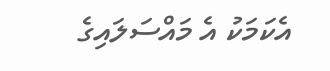އެކަމަކު އެ މައްސަލައިގެ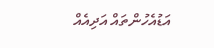އަޑުއެހުންތައް އަދިއެއް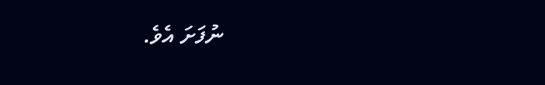ނުފަށަ އެވެ.